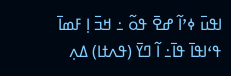ߊߟߎ߫ ߦߴߊ߬ ߝߐ߫ ߟߋ߬ ߸ ߞߏ߫ ߊ߲ ߓߘߊ߫ ߟߵߊߟߊ߫ ߟߊ߫߸ ߊ߬ ߣߌ߫ (ߟߍߙߊ) ߡߍ߲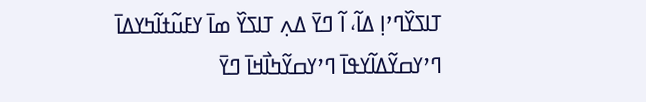ߠߊߖߌ߰ߣߴߊ߲ ߡߊ߬، ߊ߬ ߣߌ߫ ߡߍ߲ ߠߊߖߌ߰ ߘߊ߫ ߌߓߎ߬ߙߊ߬ߤߌߡߊ߫ ߣߴߌߛߌ߬ߡߊ߬ߌߟߊ߫ ߣߴߌߛߌ߬ߤߊ߯ߞߊ߫ ߣߌ߫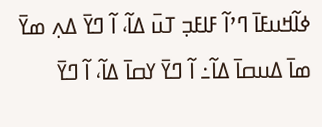ߦߊ߬ߞߎߓߊ߫ ߣߴߊ߬ ߓߊߓߏ߲ ߠߎ߫ ߡߊ߬، ߊ߬ ߣߌ߫ ߡߍ߲ ߘߌ߫ ߘߊ߫ ߡߎߛߊ߫ ߡߊ߬߸ ߊ߬ ߣߌ߫ ߌߛߊ߫ ߡߊ߬، ߊ߬ ߣߌ߫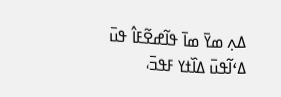ߡߍ߲ ߘߌ߫ ߘߊ߫ ߟߊ߬ߝߐ߬ߓߊ߮ ߟߎ߫ ߡߵߊ߬ߟߎ߫ ߡߊ߰ߙߌ ߓߟߏ߫،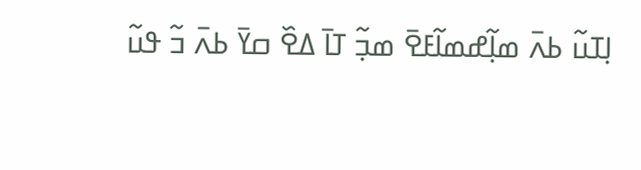ߊ߲ߠߎ߬ ߕߍ߫ ߘߊ߲߬ߝߘߊ߬ߓߐ߫ ߘߏ߲߬ ߠߊ߫ ߡߐ߰ ߛߌ߫ ߕߍ߫ ߏ߬ ߟߎ߬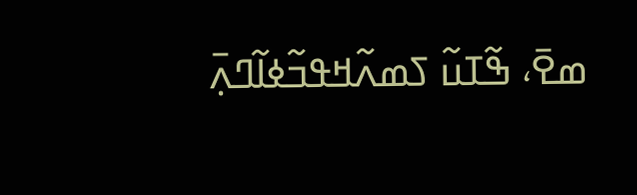ߘߐ߫، ߒ߬ߠߎ߬ ߖߘߍ߬ߞߟߏ߬ߦߊ߬ߣߍ߲߫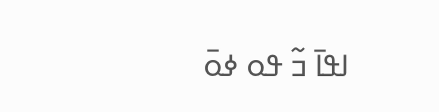ߊߟߊ߫ ߏ߬ ߟߋ ߦߋ߫